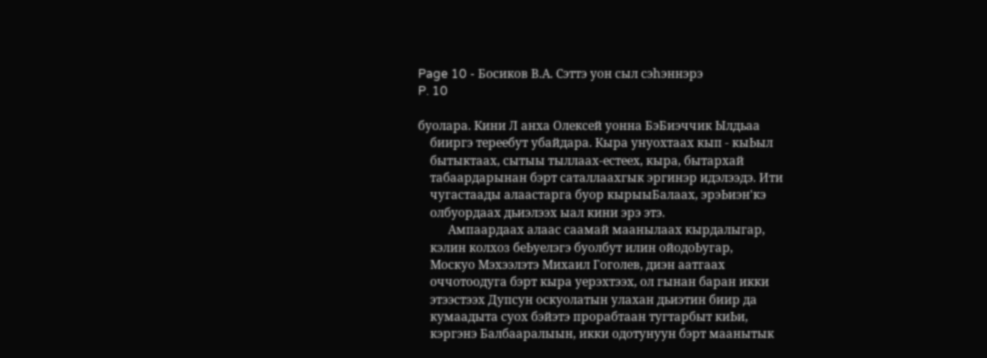Page 10 - Босиков В.А. Сэттэ уон сыл сэһэннэрэ
P. 10

буолара. Кини Л анха Олексей уонна БэБиэччик Ылдьаа
    бииргэ тереебут убайдара. Кыра унуохтаах кып - кыЬыл
    бытыктаах, сытыы тыллаах-естеех, кыра, бытархай
    табаардарынан бэрт саталлаахгык эргинэр идэлээдэ. Ити
    чугастаады алаастарга буор кырыыБалаах, эрэЬиэн'кэ
    олбуордаах дьиэлээх ыал кини эрэ этэ.
          Ампаардаах алаас саамай маанылаах кырдалыгар,
    кэлин колхоз беЬуелэгэ буолбут илин ойодоЬугар,
    Москуо Мэхээлэтэ Михаил Гоголев, диэн аатгаах
    оччотоодуга бэрт кыра уерэхтээх, ол гынан баран икки
    этээстээх Дупсун оскуолатын улахан дьиэтин биир да
    кумаадыта суох бэйэтэ прорабтаан тугтарбыт киЬи,
    кэргэнэ Балбааралыын, икки одотунуун бэрт маанытык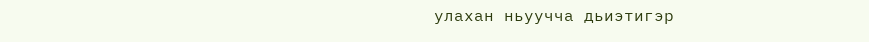улахан ньуучча дьиэтигэр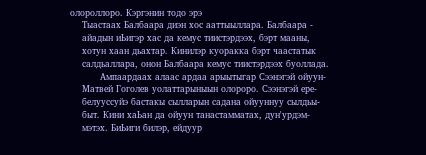олороллоро. Кэргэнин тодо эрэ
    Тыастаах Балбаара диэн хос ааттыыллара. Балбаара -
    айадын иЬигэр хас да кемус тиистэрдээх, бэрт мааны,
    хотун хаан дьахтар. Кинилэр куоракка бэрт чаастатык
    салдьаллара, онон Балбаара кемус тиистэрдээх буоллада.
          Ампаардаах алаас ардаа арыытыгар Сээнэгэй ойуун-
    Матвей Гоголев уолаттарыныын олороро. Сээнэгэй ере-
    белууссуйэ бастакы сылларын садана ойууннуу сылдьы-
    быт. Кини хаЬан да ойуун танастамматах, дун'урдэм-
    мэтэх. БиЬиги билэр, ейдуур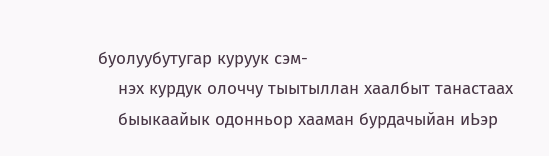буолуубутугар куруук сэм-
    нэх курдук олоччу тыытыллан хаалбыт танастаах
    быыкаайык одонньор хааман бурдачыйан иЬэр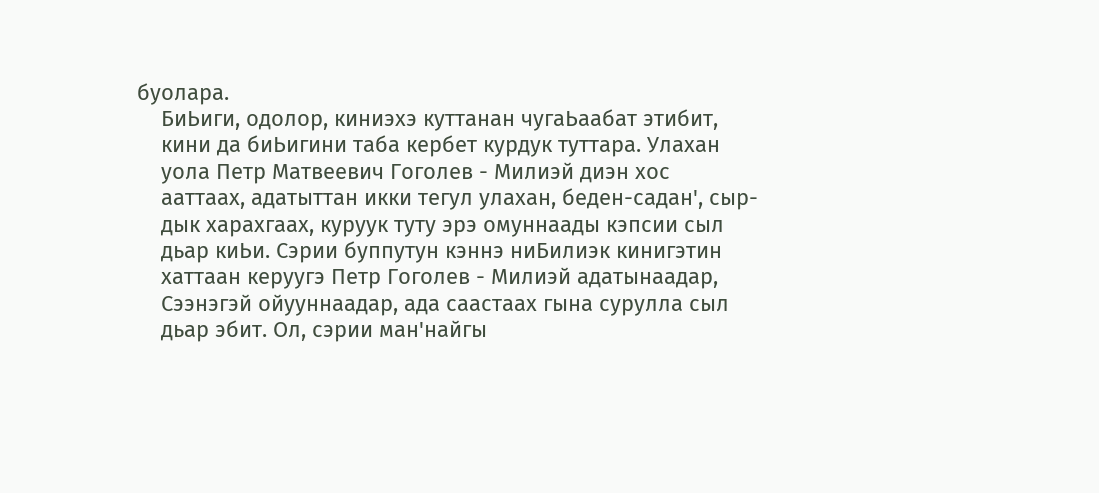буолара.
    БиЬиги, одолор, киниэхэ куттанан чугаЬаабат этибит,
    кини да биЬигини таба кербет курдук туттара. Улахан
    уола Петр Матвеевич Гоголев - Милиэй диэн хос
    ааттаах, адатыттан икки тегул улахан, беден-садан', сыр-
    дык харахгаах, куруук туту эрэ омуннаады кэпсии сыл
    дьар киЬи. Сэрии буппутун кэннэ ниБилиэк кинигэтин
    хаттаан керуугэ Петр Гоголев - Милиэй адатынаадар,
    Сээнэгэй ойууннаадар, ада саастаах гына сурулла сыл
    дьар эбит. Ол, сэрии ман'найгы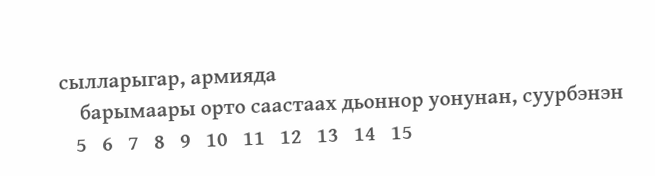сылларыгар, армияда
    барымаары орто саастаах дьоннор уонунан, суурбэнэн
   5   6   7   8   9   10   11   12   13   14   15